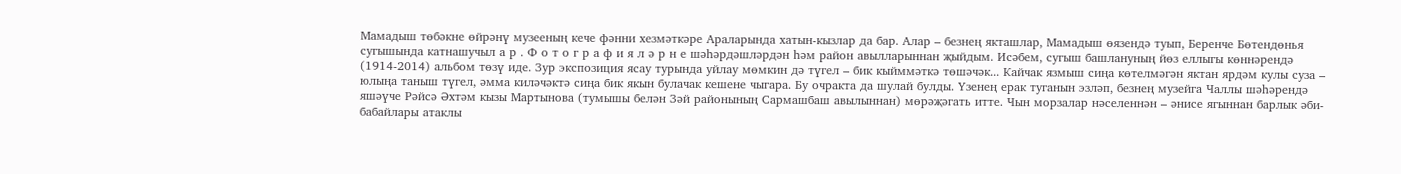Мамадыш төбәкне өйрәнү музееның кече фәнни хезмәткәре Араларында хатын-кызлар да бар. Алар – безнең якташлар, Мамадыш өязендә туып, Беренче Бөтендөнья сугышында катнашучыл а р . Ф о т о г р а ф и я л ә р н е шәһәрдәшләрдән һәм район авылларыннан җыйдым. Исәбем, сугыш башлануның йөз еллыгы көннәрендә (1914-2014) альбом төзү иде. Зур экспозиция ясау турында уйлау мөмкин дә түгел – бик кыйммәткә төшәчәк... Кайчак язмыш сиңа көтелмәгән яктан ярдәм кулы суза – юлыңа таныш түгел, әмма киләчәктә сиңа бик якын булачак кешене чыгара. Бу очракта да шулай булды. Үзенең ерак туганын эзләп, безнең музейга Чаллы шәһәрендә яшәүче Рәйсә Әхтәм кызы Мартынова (тумышы белән Зәй районының Сармашбаш авылыннан) мөрәҗәгать итте. Чын морзалар нәселеннән – әнисе ягыннан барлык әби-бабайлары атаклы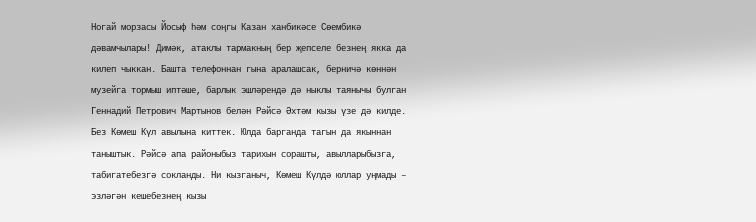Ногай морзасы Йосыф һәм соңгы Казан ханбикәсе Сөембикә дәвамчылары! Димәк, атаклы тармакның бер җепселе безнең якка да килеп чыккан. Башта телефоннан гына аралашсак, берничә көннән музейга тормыш иптәше, барлык эшләрендә дә ныклы таянычы булган Геннадий Петрович Мартынов белән Рәйсә Әхтәм кызы үзе дә килде. Без Көмеш Күл авылына киттек. Юлда барганда тагын да якыннан таныштык. Рәйсә апа районыбыз тарихын сорашты, авылларыбызга, табигатебезгә сокланды. Ни кызганыч, Көмеш Күлдә юллар уңмады – эзләгән кешебезнең кызы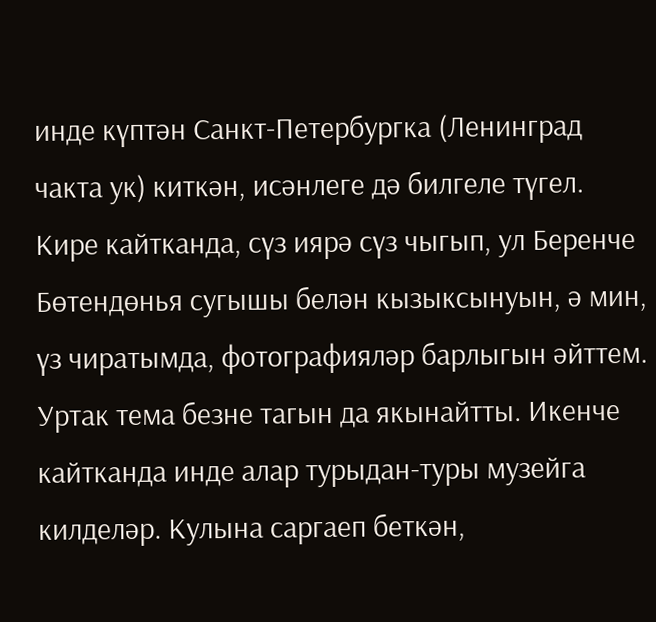инде күптән Санкт-Петербургка (Ленинград чакта ук) киткән, исәнлеге дә билгеле түгел. Кире кайтканда, сүз иярә сүз чыгып, ул Беренче Бөтендөнья сугышы белән кызыксынуын, ә мин, үз чиратымда, фотографияләр барлыгын әйттем. Уртак тема безне тагын да якынайтты. Икенче кайтканда инде алар турыдан-туры музейга килделәр. Кулына саргаеп беткән,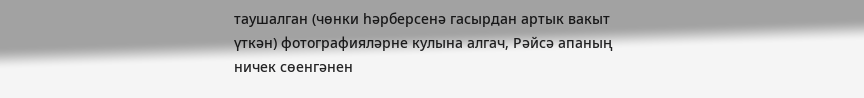таушалган (чөнки һәрберсенә гасырдан артык вакыт үткән) фотографияләрне кулына алгач, Рәйсә апаның ничек сөенгәнен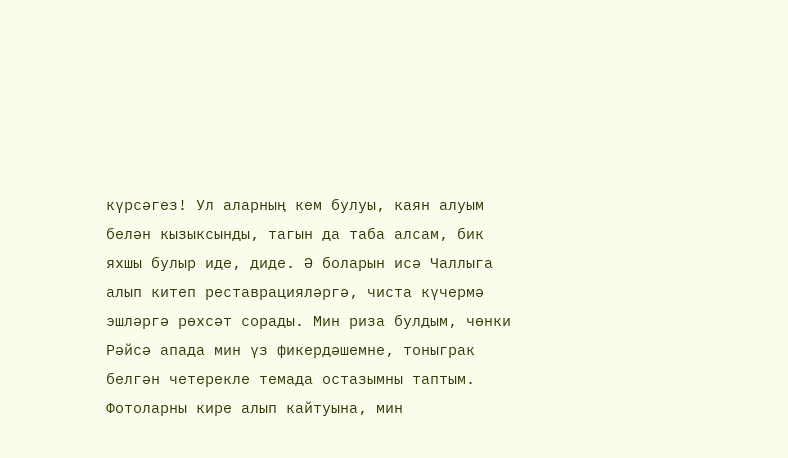күрсәгез! Ул аларның кем булуы, каян алуым белән кызыксынды, тагын да таба алсам, бик яхшы булыр иде, диде. Ә боларын исә Чаллыга алып китеп реставрацияләргә, чиста күчермә эшләргә рөхсәт сорады. Мин риза булдым, чөнки Рәйсә апада мин үз фикердәшемне, тоныграк белгән четерекле темада остазымны таптым. Фотоларны кире алып кайтуына, мин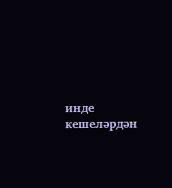инде кешеләрдән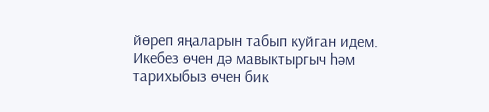йөреп яңаларын табып куйган идем. Икебез өчен дә мавыктыргыч һәм тарихыбыз өчен бик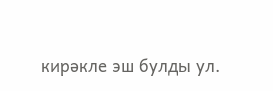кирәкле эш булды ул.